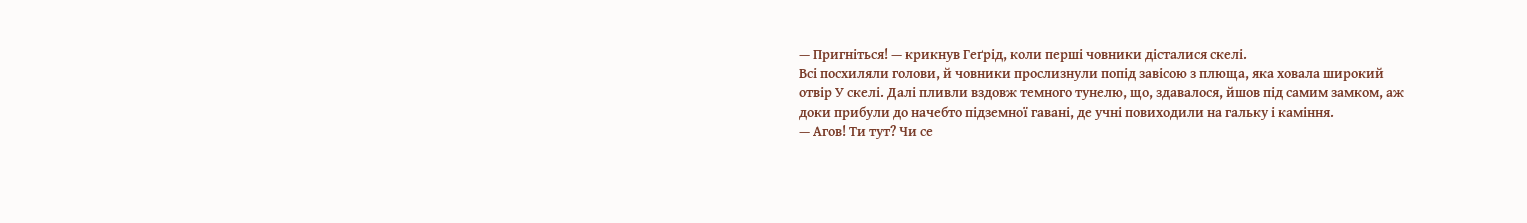— Пригніться! — крикнув Геґрід, коли перші човники дісталися скелі.
Всі посхиляли голови, й човники прослизнули попід завісою з плюща, яка ховала широкий
отвір У скелі. Далі пливли вздовж темного тунелю, що, здавалося, йшов під самим замком, аж
доки прибули до начебто підземної гавані, де учні повиходили на гальку і каміння.
— Агов! Ти тут? Чи се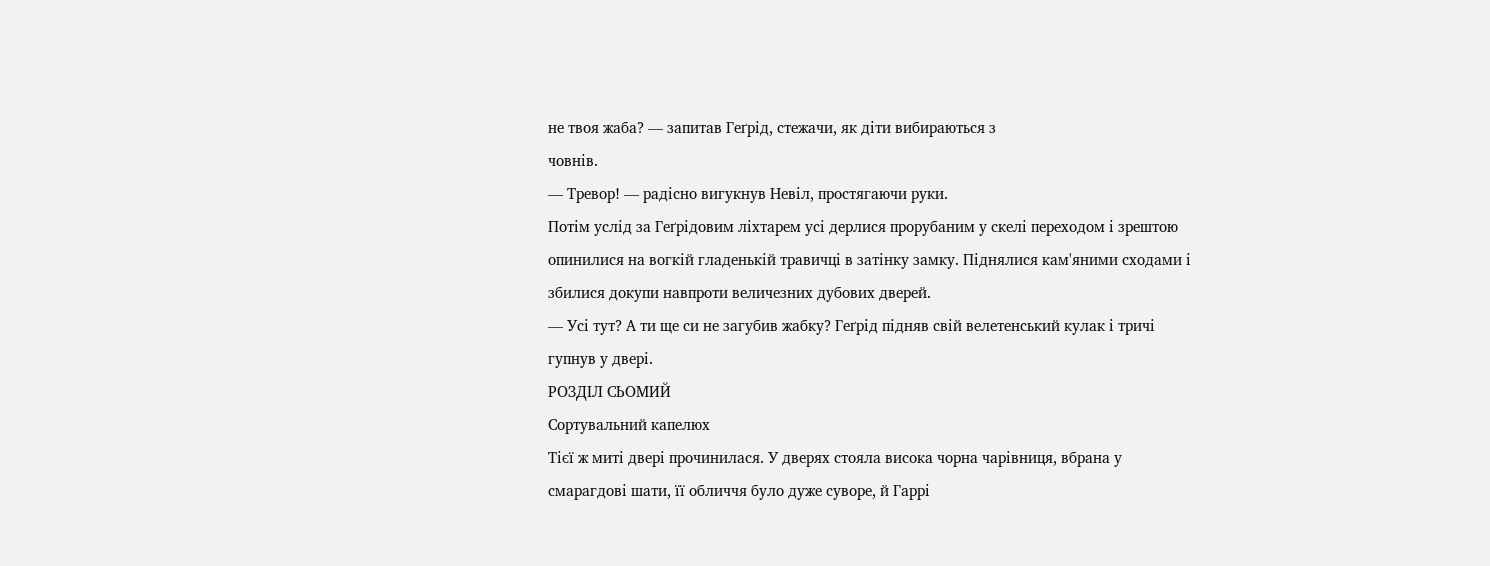не твоя жаба? — запитав Геґрід, стежачи, як діти вибираються з
човнів.
— Тревор! — радісно вигукнув Невіл, простягаючи руки.
Потім услід за Геґрідовим ліхтарем усі дерлися прорубаним у скелі переходом і зрештою
опинилися на вогкій гладенькій травичці в затінку замку. Піднялися кам'яними сходами і
збилися докупи навпроти величезних дубових дверей.
— Усі тут? А ти ще си не загубив жабку? Геґрід підняв свій велетенський кулак і тричі
гупнув у двері.
РОЗДІЛ СЬОМИЙ
Сортувальний капелюх
Тієї ж миті двері прочинилася. У дверях стояла висока чорна чарівниця, вбрана у
смарагдові шати, її обличчя було дуже суворе, й Гаррі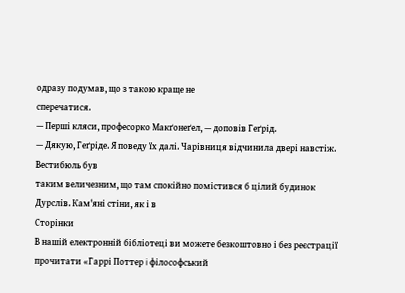одразу подумав, що з такою краще не
сперечатися.
— Перші кляси, професорко Макґонеґел, — доповів Геґрід.
— Дякую, Геґріде. Я поведу їх далі. Чарівниця відчинила двері навстіж. Вестибюль був
таким величезним, що там спокійно помістився б цілий будинок Дурслів. Кам'яні стіни, як і в
Сторінки
В нашій електронній бібліотеці ви можете безкоштовно і без реєстрації прочитати «Гаррi Поттер i фiлософський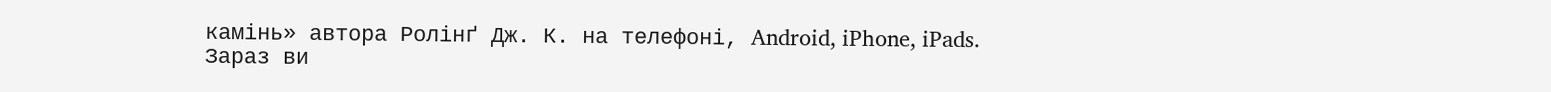камiнь» автора Ролінґ Дж. К. на телефоні, Android, iPhone, iPads. Зараз ви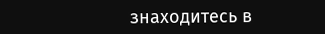знаходитесь в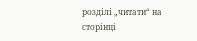розділі „читати“ на сторінці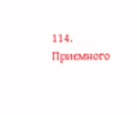114. Приємного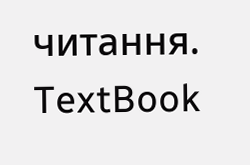читання.
TextBook